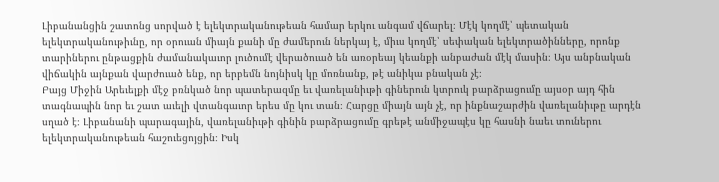Լիբանանցին շատոնց սորված է ելեկտրականութեան համար երկու անգամ վճարել։ Մէկ կողմէ՝ պետական ելեկտրականութիւնը, որ օրուան միայն քանի մը ժամերուն ներկայ է, միւս կողմէ՝ սեփական ելեկտրածինները, որոնք տարիներու ընթացքին ժամանակաւոր լուծումէ վերածուած են առօրեայ կեանքի անբաժան մէկ մասին։ Այս անբնական վիճակին այնքան վարժուած ենք, որ երբեմն նոյնիսկ կը մոռնանք, թէ անիկա բնական չէ։
Բայց Միջին Արեւելքի մէջ բռնկած նոր պատերազմը եւ վառելանիւթի գիներուն կտրուկ բարձրացումը այսօր այդ հին տագնապին նոր եւ շատ աւելի վտանգաւոր երես մը կու տան։ Հարցը միայն այն չէ, որ ինքնաշարժին վառելանիւթը արդէն սղած է։ Լիբանանի պարագային, վառելանիւթի գինին բարձրացումը գրեթէ անմիջապէս կը հասնի նաեւ տուներու ելեկտրականութեան հաշուեցոյցին։ Իսկ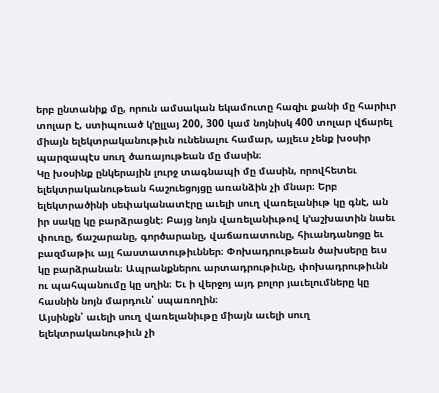երբ ընտանիք մը, որուն ամսական եկամուտը հազիւ քանի մը հարիւր տոլար է, ստիպուած կ՚ըլլայ 200, 300 կամ նոյնիսկ 400 տոլար վճարել միայն ելեկտրականութիւն ունենալու համար, այլեւս չենք խօսիր պարզապէս սուղ ծառայութեան մը մասին։
Կը խօսինք ընկերային լուրջ տագնապի մը մասին, որովհետեւ ելեկտրականութեան հաշուեցոյցը առանձին չի մնար։ Երբ ելեկտրածինի սեփականատէրը աւելի սուղ վառելանիւթ կը գնէ, ան իր սակը կը բարձրացնէ։ Բայց նոյն վառելանիւթով կ՚աշխատին նաեւ փուռը, ճաշարանը, գործարանը, վաճառատունը, հիւանդանոցը եւ բազմաթիւ այլ հաստատութիւններ։ Փոխադրութեան ծախսերը եւս կը բարձրանան։ Ապրանքներու արտադրութիւնը, փոխադրութիւնն ու պահպանումը կը սղին։ Եւ ի վերջոյ այդ բոլոր յաւելումները կը հասնին նոյն մարդուն՝ սպառողին։
Այսինքն՝ աւելի սուղ վառելանիւթը միայն աւելի սուղ ելեկտրականութիւն չի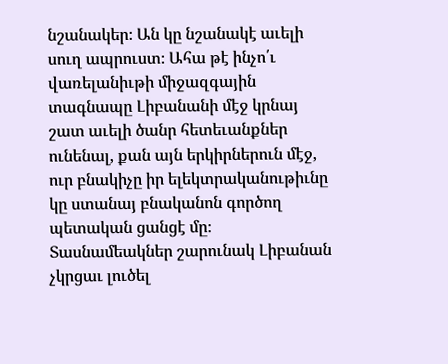նշանակեր։ Ան կը նշանակէ աւելի սուղ ապրուստ։ Ահա թէ ինչո՛ւ վառելանիւթի միջազգային տագնապը Լիբանանի մէջ կրնայ շատ աւելի ծանր հետեւանքներ ունենալ, քան այն երկիրներուն մէջ, ուր բնակիչը իր ելեկտրականութիւնը կը ստանայ բնականոն գործող պետական ցանցէ մը։
Տասնամեակներ շարունակ Լիբանան չկրցաւ լուծել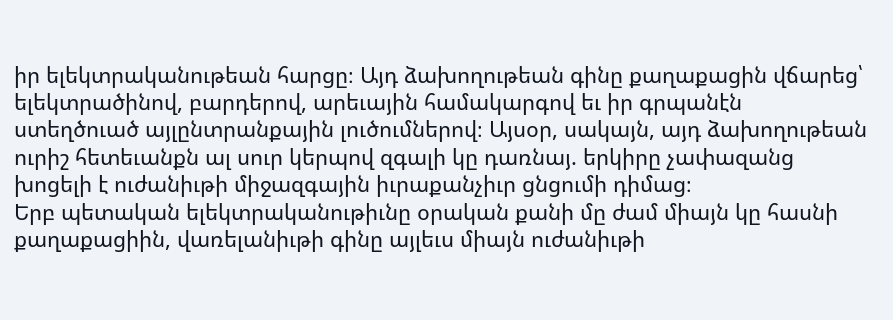իր ելեկտրականութեան հարցը։ Այդ ձախողութեան գինը քաղաքացին վճարեց՝ ելեկտրածինով, բարդերով, արեւային համակարգով եւ իր գրպանէն ստեղծուած այլընտրանքային լուծումներով։ Այսօր, սակայն, այդ ձախողութեան ուրիշ հետեւանքն ալ սուր կերպով զգալի կը դառնայ. երկիրը չափազանց խոցելի է ուժանիւթի միջազգային իւրաքանչիւր ցնցումի դիմաց։
Երբ պետական ելեկտրականութիւնը օրական քանի մը ժամ միայն կը հասնի քաղաքացիին, վառելանիւթի գինը այլեւս միայն ուժանիւթի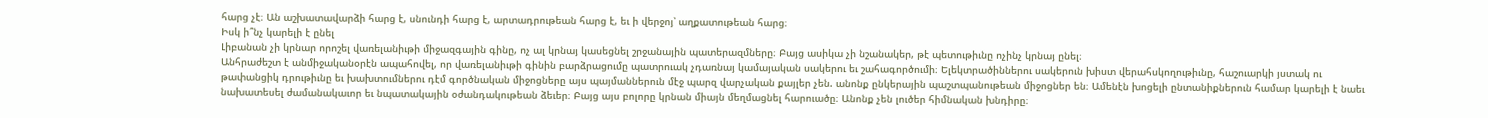հարց չէ։ Ան աշխատավարձի հարց է, սնունդի հարց է, արտադրութեան հարց է, եւ ի վերջոյ՝ աղքատութեան հարց։
Իսկ ի՞նչ կարելի է ընել
Լիբանան չի կրնար որոշել վառելանիւթի միջազգային գինը, ոչ ալ կրնայ կասեցնել շրջանային պատերազմները։ Բայց ասիկա չի նշանակեր, թէ պետութիւնը ոչինչ կրնայ ընել։
Անհրաժեշտ է անմիջականօրէն ապահովել, որ վառելանիւթի գինին բարձրացումը պատրուակ չդառնայ կամայական սակերու եւ շահագործումի։ Ելեկտրածիններու սակերուն խիստ վերահսկողութիւնը, հաշուարկի յստակ ու թափանցիկ դրութիւնը եւ խախտումներու դէմ գործնական միջոցները այս պայմաններուն մէջ պարզ վարչական քայլեր չեն. անոնք ընկերային պաշտպանութեան միջոցներ են։ Ամենէն խոցելի ընտանիքներուն համար կարելի է նաեւ նախատեսել ժամանակաւոր եւ նպատակային օժանդակութեան ձեւեր։ Բայց այս բոլորը կրնան միայն մեղմացնել հարուածը։ Անոնք չեն լուծեր հիմնական խնդիրը։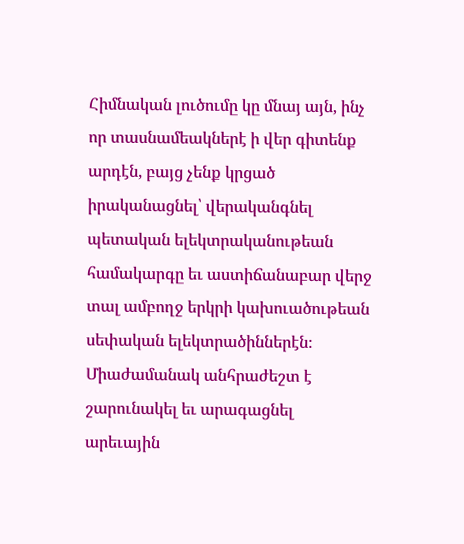Հիմնական լուծումը կը մնայ այն, ինչ որ տասնամեակներէ ի վեր գիտենք արդէն, բայց չենք կրցած իրականացնել՝ վերականգնել պետական ելեկտրականութեան համակարգը եւ աստիճանաբար վերջ տալ ամբողջ երկրի կախուածութեան սեփական ելեկտրածիններէն։ Միաժամանակ անհրաժեշտ է շարունակել եւ արագացնել արեւային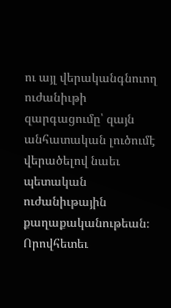ու այլ վերականգնուող ուժանիւթի զարգացումը՝ զայն անհատական լուծումէ վերածելով նաեւ պետական ուժանիւթային քաղաքականութեան։
Որովհետեւ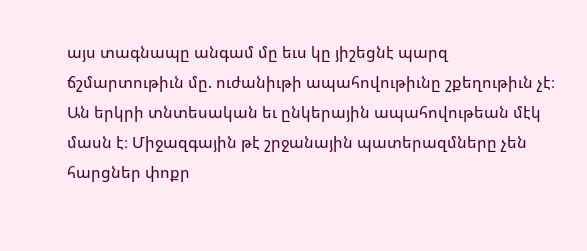այս տագնապը անգամ մը եւս կը յիշեցնէ պարզ ճշմարտութիւն մը. ուժանիւթի ապահովութիւնը շքեղութիւն չէ։ Ան երկրի տնտեսական եւ ընկերային ապահովութեան մէկ մասն է։ Միջազգային թէ շրջանային պատերազմները չեն հարցներ փոքր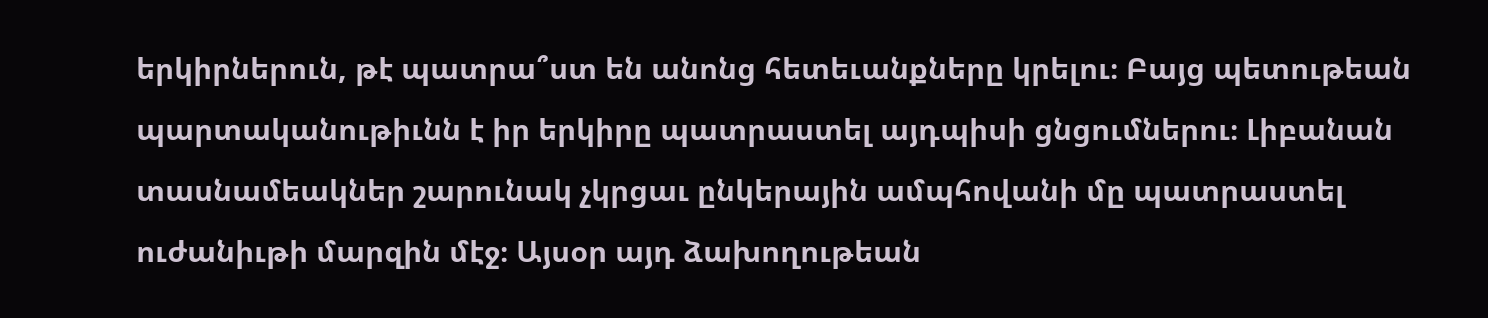երկիրներուն, թէ պատրա՞ստ են անոնց հետեւանքները կրելու։ Բայց պետութեան պարտականութիւնն է իր երկիրը պատրաստել այդպիսի ցնցումներու։ Լիբանան տասնամեակներ շարունակ չկրցաւ ընկերային ամպհովանի մը պատրաստել ուժանիւթի մարզին մէջ։ Այսօր այդ ձախողութեան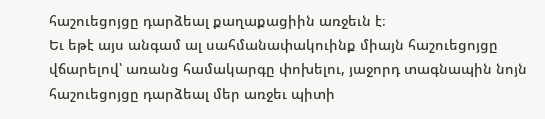հաշուեցոյցը դարձեալ քաղաքացիին առջեւն է։
Եւ եթէ այս անգամ ալ սահմանափակուինք միայն հաշուեցոյցը վճարելով՝ առանց համակարգը փոխելու, յաջորդ տագնապին նոյն հաշուեցոյցը դարձեալ մեր առջեւ պիտի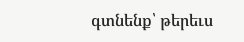գտնենք՝ թերեւս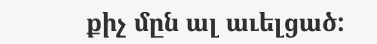քիչ մըն ալ աւելցած: